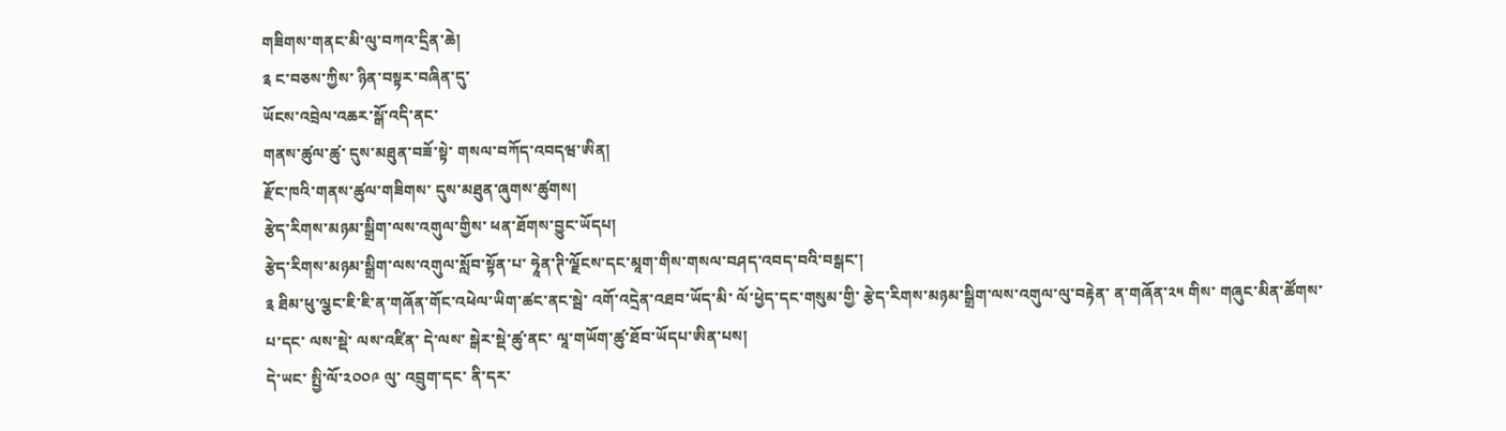གཟིགས་གནང་མི་ལུ་བཀའ་དྲིན་ཆེ།
༉ ང་བཅས་ཀྱིས་ ཉིན་བསྟར་བཞིན་དུ་
ཡོངས་འབྲེལ་འཆར་སྒོ་འདི་ནང་
གནས་ཚུལ་ཚུ་ དུས་མཐུན་བཟོ་སྟེ་ གསལ་བཀོད་འབདཝ་ཨིན།
རྫོང་ཁའི་གནས་ཚུལ་གཟིགས་ དུས་མཐུན་ཞུགས་ཚུགས།
རྩེད་རིགས་མཉམ་སྒྲིག་ལས་འགུལ་གྱིས་ ཕན་ཐོགས་བྱུང་ཡོདཔ།
རྩེད་རིགས་མཉམ་སྒྲིག་ལས་འགུལ་སློབ་སྟོན་པ་ ཧཱེན་ཊི་ལྗོངས་དང་མཱག་གིས་གསལ་བཤད་འབད་བའི་བསྒང་།
༉ ཐིམ་ཕུ་ལྕང་ཇི་ཇི་ན་གཞོན་གོང་འཕེལ་ཡིག་ཚང་ནང་སྦེ་ འགོ་འདྲེན་འཐབ་ཡོད་མི་ ལོ་ཕྱེད་དང་གསུམ་གྱི་ རྩེད་རིགས་མཉམ་སྒྲིག་ལས་འགུལ་ལུ་བརྟེན་ ན་གཞོན་༢༥ གིས་ གཞུང་མིན་ཚོགས་པ་དང་ ལས་སྡེ་ ལས་འཛིན་ དེ་ལས་ སྒེར་སྡེ་ཚུ་ནང་ ལཱ་གཡོག་ཚུ་ཐོབ་ཡོདཔ་ཨིན་པས།
དེ་ཡང་ སྤྱི་ལོ་༢༠༠༩ ལུ་ འབྲུག་དང་ ནི་དར་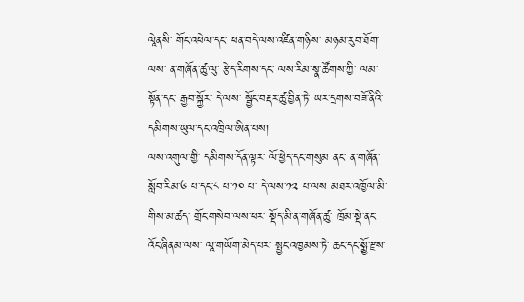ལཱེནསི་ གོང་འཕེལ་དང་ ཕན་བདེ་ལས་འཛིན་གཉིས་ མཉམ་རུབ་ཐོག་ལས་ ན་གཞོན་ཚུ་ལུ་ རྩེད་རིགས་དང་ ལས་རིམ་སྣ་ཚོགས་ཀྱི་ ལམ་སྟོན་དང་ རྒྱབ་སྐྱོར་ དེ་ལས་ སྦྱོང་བརྡར་ཚུ་བྱིན་ཏེ་ ཡར་དྲགས་བཟོ་ནིའི་དམིགས་ཡུལ་དང་འཁྲིལ་ཨིན་པས།
ལས་འགུལ་གྱི་ དམིགས་དོན་ལྟར་ ལོ་ཕྱེད་དང་གསུམ ནང་ ན་གཞོན་སློབ་རིམ་༦ པ་དང་༨ པ་༡༠ པ་ དེ་ལས་༡༢ པ་ལས མཐར་འཁྱོལ་མི་གིས་མ་ཚད་ གྲོང་གསེབ་ལས་ཕར་ སྡོད་མི་ན་གཞོན་ཚུ་ ཁྲོམ་སྡེ་ནང་འོང་ཞིནམ་ལས་ ལཱ་གཡོག་མེད་པར་ སྤྱང་འཁྱམས་ཏེ་ ཆང་དང་སྨྱོ་རྫས་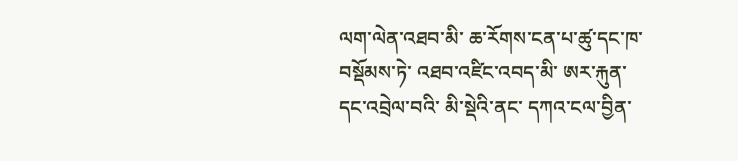ལག་ལེན་འཐབ་མི་ ཆ་རོགས་ངན་པ་ཚུ་དང་ཁ་བསྡོམས་ཏེ་ འཐབ་འཛིང་འབད་མི་ ཨར་རྐུན་དང་འབྲེལ་བའི་ མི་སྡེའི་ནང་ དཀའ་ངལ་བྱིན་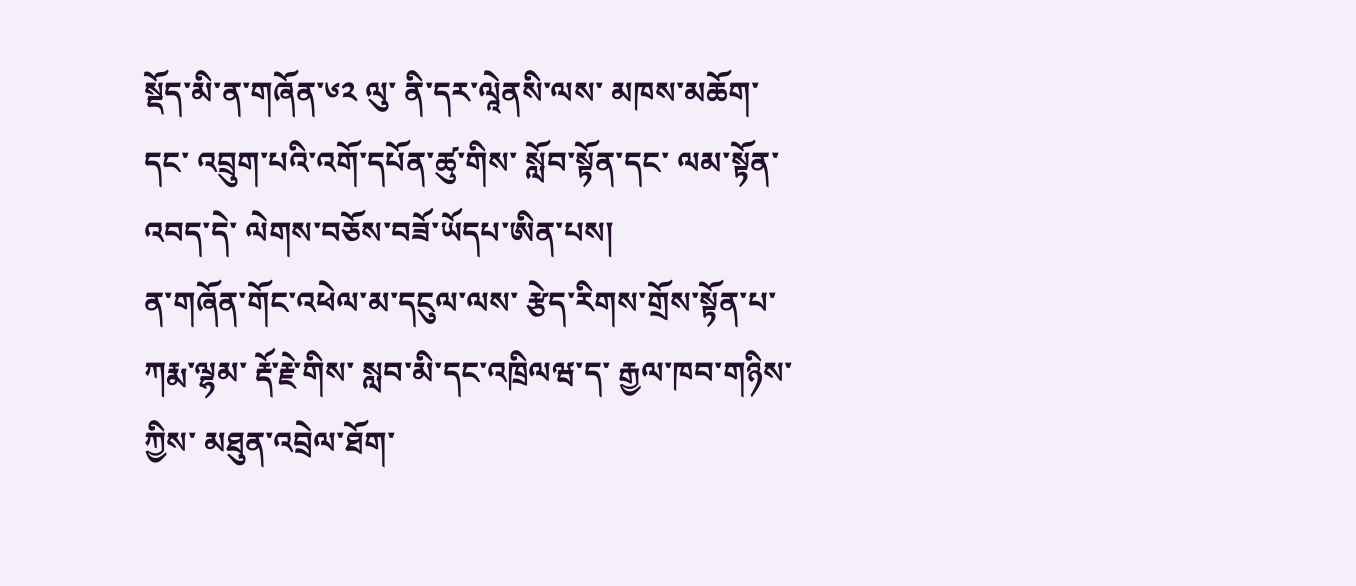སྡོད་མི་ན་གཞོན་༦༢ ལུ་ ནི་དར་ལཱེནསི་ལས་ མཁས་མཆོག་དང་ འབྲུག་པའི་འགོ་དཔོན་ཚུ་གིས་ སློབ་སྟོན་དང་ ལམ་སྟོན་འབད་དེ་ ལེགས་བཅོས་བཟོ་ཡོདཔ་ཨིན་པས།
ན་གཞོན་གོང་འཕེལ་མ་དངུལ་ལས་ རྩེད་རིགས་གྲོས་སྟོན་པ་ཀརྨ་ལྷམ་ རྡོ་རྗེ་གིས་ སླབ་མི་དང་འཁྲིལཝ་ད་ རྒྱལ་ཁབ་གཉིས་ཀྱིས་ མཐུན་འབྲེལ་ཐོག་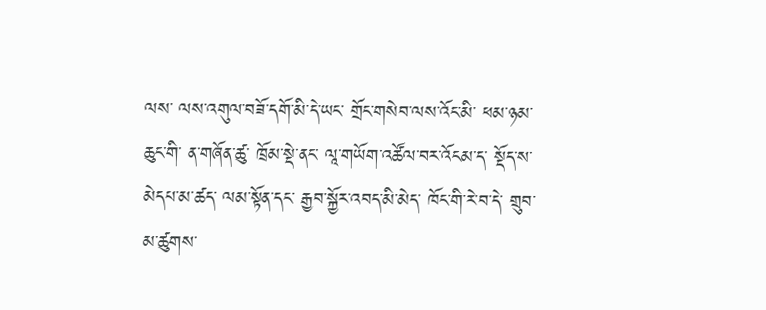ལས་ ལས་འགུལ་བཟོ་དགོ་མི་དེ་ཡང་ གྲོང་གསེབ་ལས་འོང་མི་ ཕམ་ཉམ་ཆུང་གི་ ན་གཞོན་ཚུ་ ཁྲོམ་སྡེ་ནང་ ལཱ་གཡོག་འཚོལ་བར་འོངམ་ད་ སྡོད་ས་མེདཔ་མ་ཚད་ ལམ་སྟོན་དང་ རྒྱབ་སྐྱོར་འབད་མི་མེད་ ཁོང་གི་རེ་བ་དེ་ གྲུབ་མ་ཚུགས་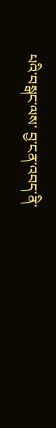པའི་བསྒང་ལས་ བྱ་ངན་འབད་ནི་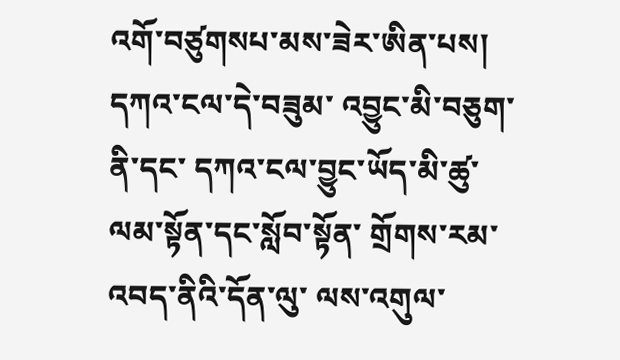འགོ་བཙུགསཔ་མས་ཟེར་ཨིན་པས།
དཀའ་ངལ་དེ་བཟུམ་ འབྱུང་མི་བཅུག་ནི་དང་ དཀའ་ངལ་བྱུང་ཡོད་མི་ཚུ་ ལམ་སྟོན་དང་སློབ་སྟོན་ གྲོགས་རམ་འབད་ནིའི་དོན་ལུ་ ལས་འགུལ་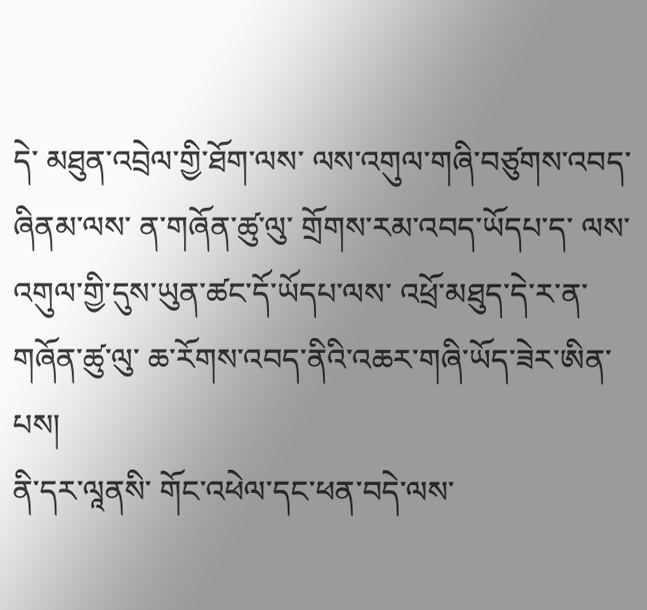དེ་ མཐུན་འབྲེལ་གྱི་ཐོག་ལས་ ལས་འགུལ་གཞི་བཙུགས་འབད་ཞིནམ་ལས་ ན་གཞོན་ཚུ་ལུ་ གྲོགས་རམ་འབད་ཡོདཔ་ད་ ལས་འགུལ་གྱི་དུས་ཡུན་ཚང་དོ་ཡོདཔ་ལས་ འཕྲོ་མཐུད་དེ་ར་ན་གཞོན་ཚུ་ལུ་ ཆ་རོགས་འབད་ནིའི་འཆར་གཞི་ཡོད་ཟེར་ཨིན་པས།
ནི་དར་ལཱནསི་ གོང་འཕེལ་དང་ཕན་བདེ་ལས་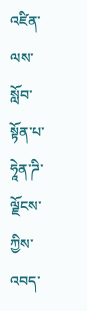འཛིན་ལས་ སློབ་སྟོན་པ་ ཧཱེན་ཌི་ལྗོངས་ཀྱིས་འབད་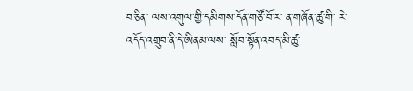བ་ཅིན་ ལས་འགུལ་གྱི་དམིགས་དོན་གཙོ་བོ་ར་ ན་གཞོན་ཚུ་གི་ རེ་འདོད་འགྲུབ་ནི་དེ་ཨིནམ་ལས་ སློབ་སྟོན་འབད་མི་ཚུ་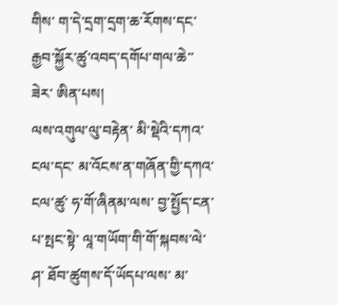གིས་ ག་དེ་དྲག་དྲག་ཆ་རོགས་དང་ རྒྱབ་སྐྱོར་ཚུ་འབད་དགོཔ་གལ་ཆེ་་ཟེར་ ཨིན་པས།
ལས་འགུལ་ལུ་བརྟེན་ མི་སྡེའི་དཀའ་ངལ་དང་ མ་འོངས་ན་གཞོན་གྱི་དཀའ་ངལ་ཚུ་ ཧ་གོ་ཞིནམ་ལས་ བྱ་སྤྱོད་ངན་པ་སྤང་སྟེ་ ལཱ་གཡོག་གི་གོ་སྐབས་ལེ་ཤ་ ཐོབ་ཚུགས་དོ་ཡོདཔ་ལས་ མ་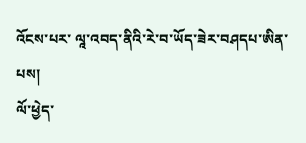འོངས་པར་ ལཱ་འབད་ནིའི་རེ་བ་ཡོད་ཟེར་བཤདཔ་ཨིན་པས།
ལོ་ཕྱེད་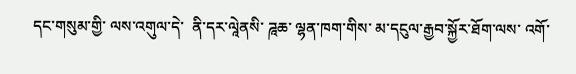དང་གསུམ་གྱི་ ལས་འགུལ་དེ་  ནི་དར་ལཱེནསི་ ཌཱཆ་ ལྷན་ཁག་གིས་ མ་དངུལ་རྒྱབ་སྐྱོར་ཐོག་ལས་ འགོ་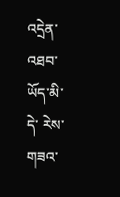འདྲེན་འཐབ་ཡོད་མི་དེ་ རེས་གཟའ་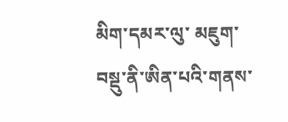མིག་དམར་ལུ་ མཇུག་བསྡུ་ནི་ཨིན་པའི་གནས་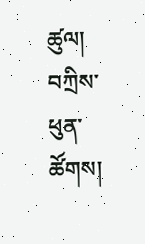ཚུལ།
བཀྲིས་ཕུན་ཚོགས།